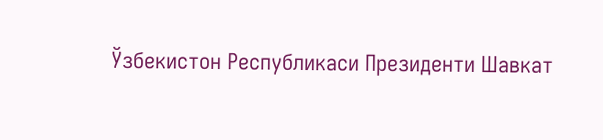Ўзбекистон Республикаси Президенти Шавкат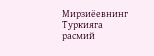Мирзиёевнинг Туркияга расмий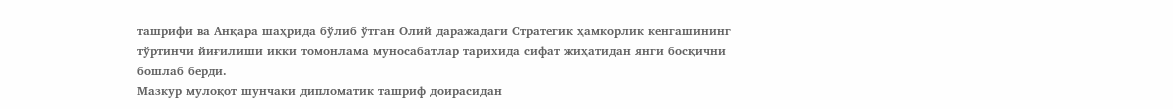ташрифи ва Анқара шаҳрида бўлиб ўтган Олий даражадаги Стратегик ҳамкорлик кенгашининг тўртинчи йиғилиши икки томонлама муносабатлар тарихида сифат жиҳатидан янги босқични бошлаб берди.
Мазкур мулоқот шунчаки дипломатик ташриф доирасидан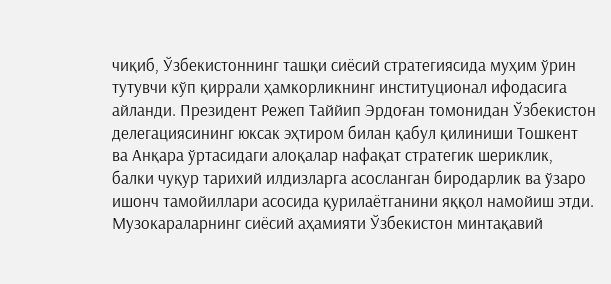чиқиб, Ўзбекистоннинг ташқи сиёсий стратегиясида муҳим ўрин тутувчи кўп қиррали ҳамкорликнинг институционал ифодасига айланди. Президент Режеп Таййип Эрдоған томонидан Ўзбекистон делегациясининг юксак эҳтиром билан қабул қилиниши Тошкент ва Анқара ўртасидаги алоқалар нафақат стратегик шериклик, балки чуқур тарихий илдизларга асосланган биродарлик ва ўзаро ишонч тамойиллари асосида қурилаётганини яққол намойиш этди.
Музокараларнинг сиёсий аҳамияти Ўзбекистон минтақавий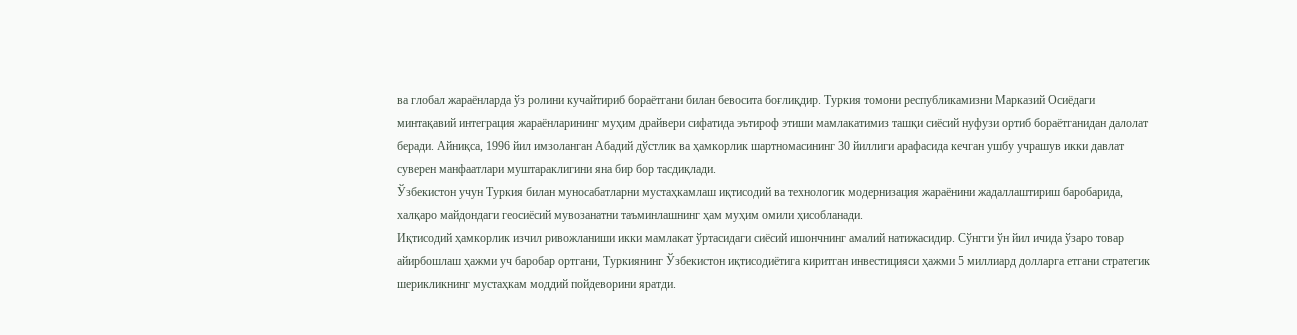ва глобал жараёнларда ўз ролини кучайтириб бораётгани билан бевосита боғлиқдир. Туркия томони республикамизни Марказий Осиёдаги минтақавий интеграция жараёнларининг муҳим драйвери сифатида эътироф этиши мамлакатимиз ташқи сиёсий нуфузи ортиб бораётганидан далолат беради. Айниқса, 1996 йил имзоланган Абадий дўстлик ва ҳамкорлик шартномасининг 30 йиллиги арафасида кечган ушбу учрашув икки давлат суверен манфаатлари муштараклигини яна бир бор тасдиқлади.
Ўзбекистон учун Туркия билан муносабатларни мустаҳкамлаш иқтисодий ва технологик модернизация жараёнини жадаллаштириш баробарида, халқаро майдондаги геосиёсий мувозанатни таъминлашнинг ҳам муҳим омили ҳисобланади.
Иқтисодий ҳамкорлик изчил ривожланиши икки мамлакат ўртасидаги сиёсий ишончнинг амалий натижасидир. Сўнгги ўн йил ичида ўзаро товар айирбошлаш ҳажми уч баробар ортгани, Туркиянинг Ўзбекистон иқтисодиётига киритган инвестицияси ҳажми 5 миллиард долларга етгани стратегик шерикликнинг мустаҳкам моддий пойдеворини яратди.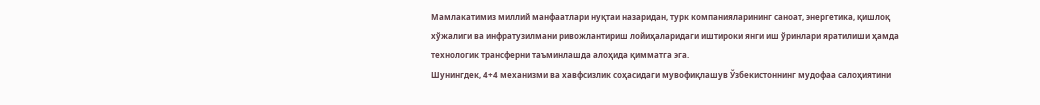Мамлакатимиз миллий манфаатлари нуқтаи назаридан, турк компанияларининг саноат, энергетика, қишлоқ хўжалиги ва инфратузилмани ривожлантириш лойиҳаларидаги иштироки янги иш ўринлари яратилиши ҳамда технологик трансферни таъминлашда алоҳида қимматга эга.
Шунингдек, 4+4 механизми ва хавфсизлик соҳасидаги мувофиқлашув Ўзбекистоннинг мудофаа салоҳиятини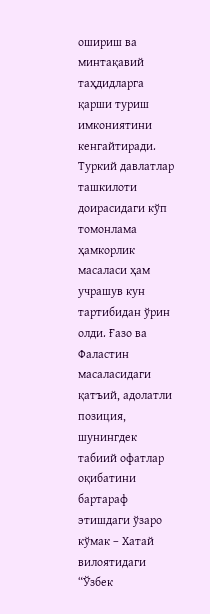ошириш ва минтақавий таҳдидларга қарши туриш имкониятини кенгайтиради.
Туркий давлатлар ташкилоти доирасидаги кўп томонлама ҳамкорлик масаласи ҳам учрашув кун тартибидан ўрин олди. Ғазо ва Фаластин масаласидаги қатъий, адолатли позиция, шунингдек табиий офатлар оқибатини бартараф этишдаги ўзаро кўмак – Хатай вилоятидаги “Ўзбек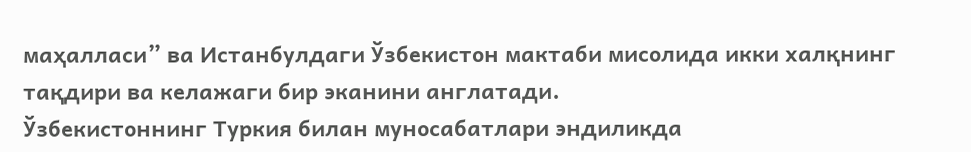маҳалласи” ва Истанбулдаги Ўзбекистон мактаби мисолида икки халқнинг тақдири ва келажаги бир эканини англатади.
Ўзбекистоннинг Туркия билан муносабатлари эндиликда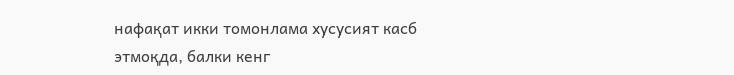нафақат икки томонлама хусусият касб этмоқда, балки кенг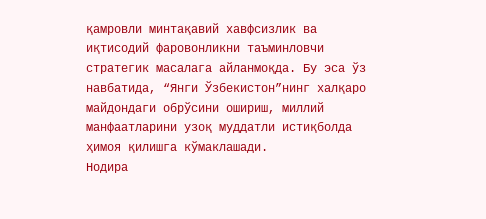қамровли минтақавий хавфсизлик ва иқтисодий фаровонликни таъминловчи стратегик масалага айланмоқда. Бу эса ўз навбатида, “Янги Ўзбекистон”нинг халқаро майдондаги обрўсини ошириш, миллий манфаатларини узоқ муддатли истиқболда ҳимоя қилишга кўмаклашади.
Нодира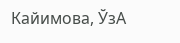Кайимова, ЎзА